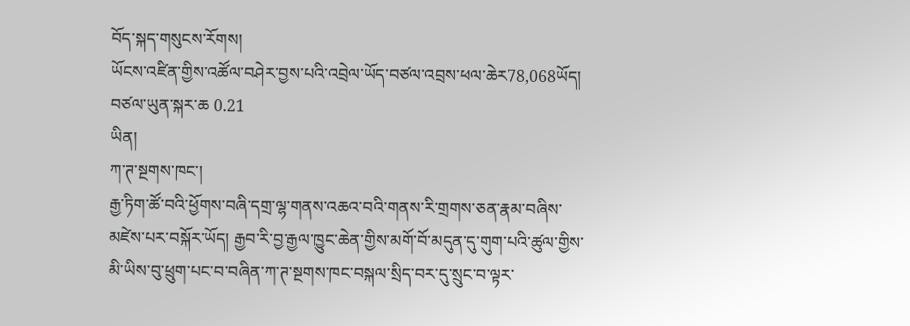བོད་སྐད་གསུངས་རོགས།
ཡོངས་འཛིན་གྱིས་འཚོལ་བཤེར་བྱས་པའི་འབྲེལ་ཡོད་བཙལ་འབྲས་ཕལ་ཆེར78,068ཡོད། བཙལ་ཡུན་སྐར་ཆ 0.21
ཡིན།
ཀ་ཊ་སྔགས་ཁང་།
རྒྱ་ཏིག་ཚོ་བའི་ཕྱོགས་བཞི་དགྲ་ལྷ་གནས་འཆའ་བའི་གནས་རི་གྲགས་ཅན་རྣམ་བཞིས་མཛེས་པར་བསྐོར་ཡོད། རྒྱབ་རི་བྱ་རྒྱལ་ཁྱུང་ཆེན་གྱིས་མགོ་བོ་མདུན་དུ་གུག་པའི་ཚུལ་གྱིས་མི་ཡིས་བུ་ཕྲུག་པང་བ་བཞིན་ཀ་ཊ་སྔགས་ཁང་བསྐལ་སྲིད་བར་དུ་སྲུང་བ་ལྟར་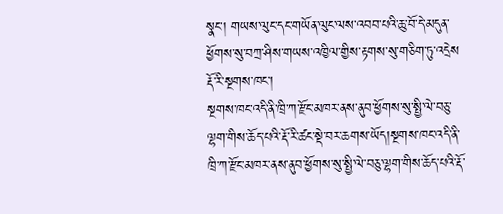སྣང་། གཡས་ལུང་དང་གཡོན་ལུང་ལས་འབབ་པའི་ཆུ་བོ་དེ་མདུན་ཕྱོགས་སུ་བཀྲ་ཤིས་གཡས་འཁྱིལ་གྱིས་རྟགས་སུ་གཅིག་ཏུ་འདྲེས
རྡོ་རི་སྔགས་ཁང་།
སྔགས་ཁང་འདི་ནི་ཁྲི་ཀ་རྫོང་མཁར་ནས་ནུབ་ཕྱོགས་སུ་སྤྱི་ལེ་བཅུ་ལྷག་གིས་ཆོད་པའི་རྡོ་རི་ཚང་སྡེ་བར་ཆགས་ཡོད།སྔགས་ཁང་འདི་ནི་ཁྲི་ཀ་རྫོང་མཁར་ནས་ནུབ་ཕྱོགས་སུ་སྤྱི་ལེ་བཅུ་ལྷག་གིས་ཆོད་པའི་རྡོ་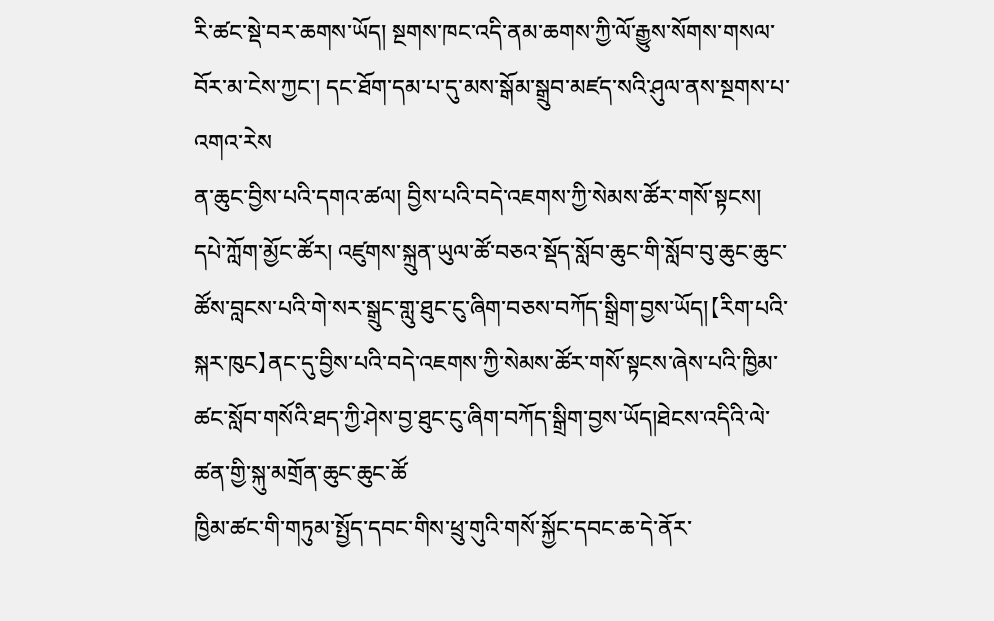རི་ཚང་སྡེ་བར་ཆགས་ཡོད། སྔགས་ཁང་འདི་ནམ་ཆགས་ཀྱི་ལོ་རྒྱུས་སོགས་གསལ་བོར་མ་ངེས་ཀྱང་། དང་ཐོག་དམ་པ་དུ་མས་སྒོམ་སྒྲུབ་མཛད་སའི་ཤུལ་ནས་སྔགས་པ་འགའ་རེས
ན་ཆུང་བྱིས་པའི་དགའ་ཚལ། བྱིས་པའི་བདེ་འཇགས་ཀྱི་སེམས་ཚོར་གསོ་སྟངས།
དཔེ་ཀློག་མྱོང་ཚོར། འཛུགས་སྐྲུན་ཡུལ་ཚོ་བཅའ་སྡོད་སློབ་ཆུང་གི་སློབ་བུ་ཆུང་ཆུང་ཚོས་བླངས་པའི་གེ་སར་སྒྲུང་གླུ་ཐུང་ངུ་ཞིག་བཅས་བཀོད་སྒྲིག་བྱས་ཡོད།【རིག་པའི་སྐར་ཁུང】ནང་དུ་བྱིས་པའི་བདེ་འཇགས་ཀྱི་སེམས་ཚོར་གསོ་སྟངས་ཞེས་པའི་ཁྱིམ་ཚང་སློབ་གསོའི་ཐད་ཀྱི་ཤེས་བྱ་ཐུང་ངུ་ཞིག་བཀོད་སྒྲིག་བྱས་ཡོད།ཐེངས་འདིའི་ལེ་ཚན་གྱི་སྐུ་མགྲོན་ཆུང་ཆུང་ཚོ
ཁྱིམ་ཚང་གི་གཏུམ་སྤྱོད་དབང་གིས་ཕྲུ་གུའི་གསོ་སྐྱོང་དབང་ཆ་དེ་ནོར་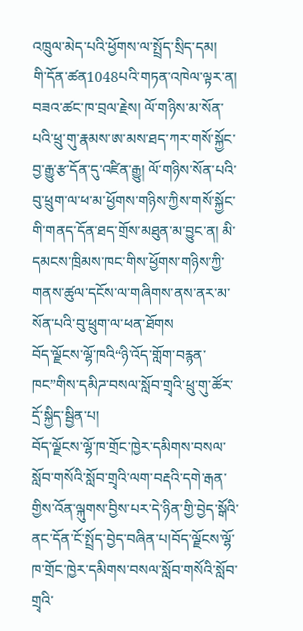འཁྲུལ་མེད་པའི་ཕྱོགས་ལ་སྤྲོད་སྲིད་དམ།
གི་དོན་ཚན1048པའི་གཏན་འཁེལ་ལྟར་ན། བཟའ་ཚང་ཁ་བྲལ་རྗེས། ལོ་གཉིས་མ་སོན་པའི་ཕྲུ་གུ་རྣམས་ཨ་མས་ཐད་ཀར་གསོ་སྐྱོང་བྱ་རྒྱུ་རྩ་དོན་དུ་འཛིན་རྒྱུ། ལོ་གཉིས་སོན་པའི་བུ་ཕྲུག་ལ་ཕ་མ་ཕྱོགས་གཉིས་ཀྱིས་གསོ་སྐྱོང་གི་གནད་དོན་ཐད་གྲོས་མཐུན་མ་བྱུང་ན། མི་དམངས་ཁྲིམས་ཁང་གིས་ཕྱོགས་གཉིས་ཀྱི་གནས་ཚུལ་དངོས་ལ་གཞིགས་ནས་ནར་མ་སོན་པའི་བུ་ཕྲུག་ལ་ཕན་ཐོགས
བོད་ལྗོངས་ལྷོ་ཁའི“ཉི་འོད་གློག་བརྙན་ཁང”གིས་དམིཌ་བསལ་སློབ་གྲྭའི་ཕྲུ་གུ་ཚོར་དྲོ་སྐྱིད་སྦྱིན་པ།
བོད་ལྗོངས་ལྷོ་ཁ་གྲོང་ཁྱེར་དམིགས་བསལ་སློབ་གསོའི་སློབ་གྲྭའི་ལག་བརྡའི་དགེ་རྒན་གྱིས་འོན་ལྐུགས་བྱིས་པར་དེ་ཉིན་གྱི་བྱེད་སྒོའི་ནང་དོན་ངོ་སྤྲོད་བྱེད་བཞིན་པ།བོད་ལྗོངས་ལྷོ་ཁ་གྲོང་ཁྱེར་དམིགས་བསལ་སློབ་གསོའི་སློབ་གྲྭའི་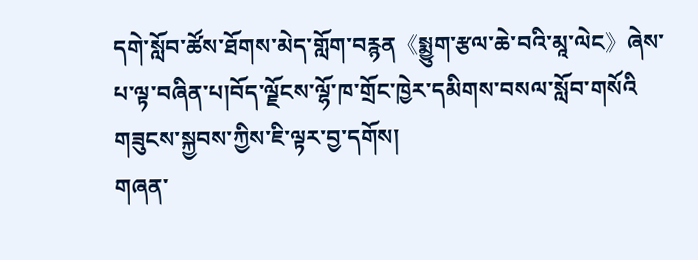དགེ་སློབ་ཚོས་ཐོགས་མེད་གློག་བརྙན《སྨྱུག་རྩལ་ཆེ་བའི་མཱ་ལེང》ཞེས་པ་ལྟ་བཞིན་པ།བོད་ལྗོངས་ལྷོ་ཁ་གྲོང་ཁྱེར་དམིགས་བསལ་སློབ་གསོའི
གཟུངས་སྐྱབས་ཀྱིས་ཇི་ལྟར་བྱ་དགོས།
གཞན་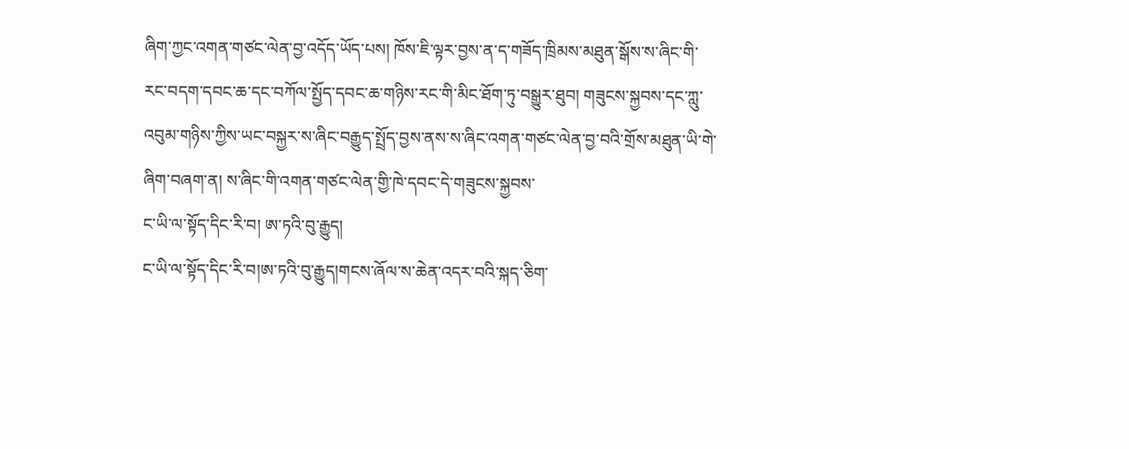ཞིག་ཀྱང་འགན་གཙང་ལེན་བྱ་འདོད་ཡོད་པས། ཁོས་ཇི་ལྟར་བྱས་ན་ད་གཟོད་ཁྲིམས་མཐུན་སྒོས་ས་ཞིང་གི་རང་བདག་དབང་ཆ་དང་བཀོལ་སྤྱོད་དབང་ཆ་གཉིས་རང་གི་མིང་ཐོག་ཏུ་བསྒྱུར་ཐུབ། གཟུངས་སྐྱབས་དང་ཀླུ་འབུམ་གཉིས་ཀྱིས་ཡང་བསྐྱར་ས་ཞིང་བརྒྱུད་སྤྲོད་བྱས་ནས་ས་ཞིང་འགན་གཙང་ལེན་བྱ་བའི་གྲོས་མཐུན་ཡི་གེ་ཞིག་བཞག་ན། ས་ཞིང་གི་འགན་གཙང་ལེན་གྱི་ཁེ་དབང་དེ་གཟུངས་སྐྱབས་
ང་ཡི་ལ་སྟོད་དིང་རི་བ། ཨ་ཏའི་བུ་རྒྱུད།
ང་ཡི་ལ་སྟོད་དིང་རི་བ།ཨ་ཏའི་བུ་རྒྱུད།གངས་ཞོལ་ས་ཆེན་འདར་བའི་སྐད་ཅིག་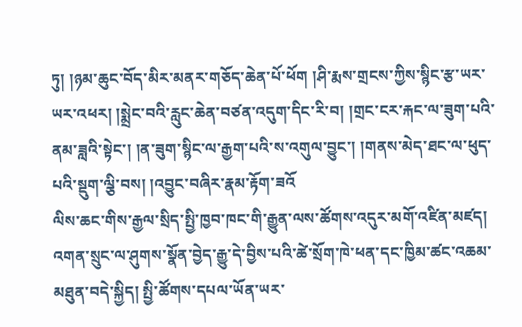ཏུ། །ཉམ་ཆུང་བོད་མིར་མནར་གཅོད་ཆེན་པོ་ཕོག །ཤི་རྨས་གྲངས་ཀྱིས་སྙིང་རྩ་ཡར་ཡར་འཕར། །སྨྲེང་བའི་རླུང་ཆེན་བཙན་འདུག་དིང་རི་བ། །གྲང་ངར་རྐང་ལ་ཟུག་པའི་ནམ་ཟླའི་སྟེང་། །ན་ཟུག་སྙིང་ལ་རྒྱག་པའི་ས་འགུལ་བྱུང་། །གནས་མེད་ཐང་ལ་ཕུད་པའི་སྡུག་ལྕི་བས། །འབྱུང་བཞིར་རྣམ་རྟོག་ཟའོ
ལིས་ཆང་གིས་རྒྱལ་སྲིད་སྤྱི་ཁྱབ་ཁང་གི་རྒྱུན་ལས་ཚོགས་འདུར་མགོ་འཛིན་མཛད།
འགན་སྲུང་ལ་ཤུགས་སྣོན་བྱེད་རྒྱུ་དེ་བྱིས་པའི་ཚེ་སྲོག་ཁེ་ཕན་དང་ཁྱིམ་ཚང་འཆམ་མཐུན་བདེ་སྐྱིད། སྤྱི་ཚོགས་དཔལ་ཡོན་ཡར་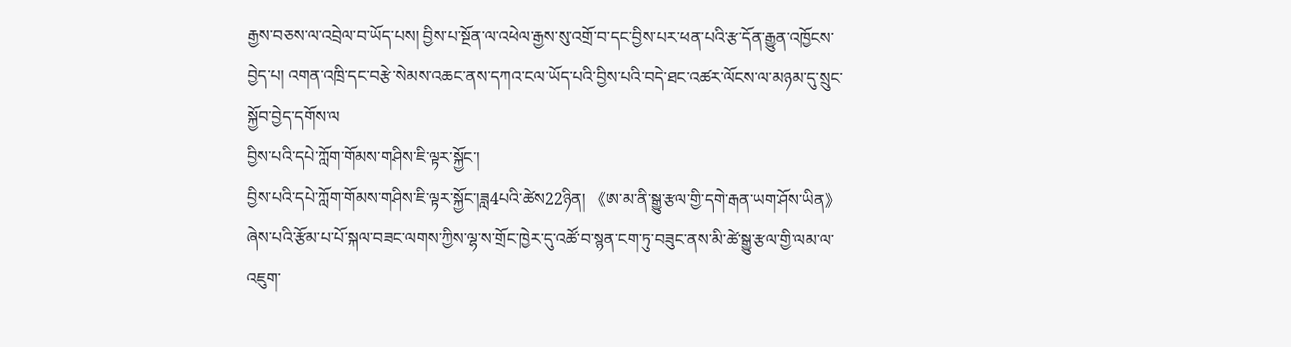རྒྱས་བཅས་ལ་འབྲེལ་བ་ཡོད་པས། བྱིས་པ་སྔོན་ལ་འཕེལ་རྒྱས་སུ་འགྲོ་བ་དང་བྱིས་པར་ཕན་པའི་རྩ་དོན་རྒྱུན་འཁྱོངས་བྱེད་པ། འགན་འཁྲི་དང་བརྩེ་སེམས་འཆང་ནས་དཀའ་ངལ་ཡོད་པའི་བྱིས་པའི་བདེ་ཐང་འཚར་ལོངས་ལ་མཉམ་དུ་སྲུང་སྐྱོབ་བྱེད་དགོས་ལ
བྱིས་པའི་དཔེ་ཀློག་གོམས་གཤིས་ཇི་ལྟར་སྐྱོང་།
བྱིས་པའི་དཔེ་ཀློག་གོམས་གཤིས་ཇི་ལྟར་སྐྱོང་།ཟླ4པའི་ཚེས22ཉིན། 《ཨ་མ་ནི་སྒྱུ་རྩལ་གྱི་དགེ་རྒན་ཡག་ཤོས་ཡིན》ཞེས་པའི་རྩོམ་པ་པོ་སྐལ་བཟང་ལགས་ཀྱིས་ལྷ་ས་གྲོང་ཁྱེར་དུ་འཚོ་བ་སྙན་ངག་ཏུ་བཟུང་ནས་མི་ཚེ་སྒྱུ་རྩལ་གྱི་ལམ་ལ་འཇུག་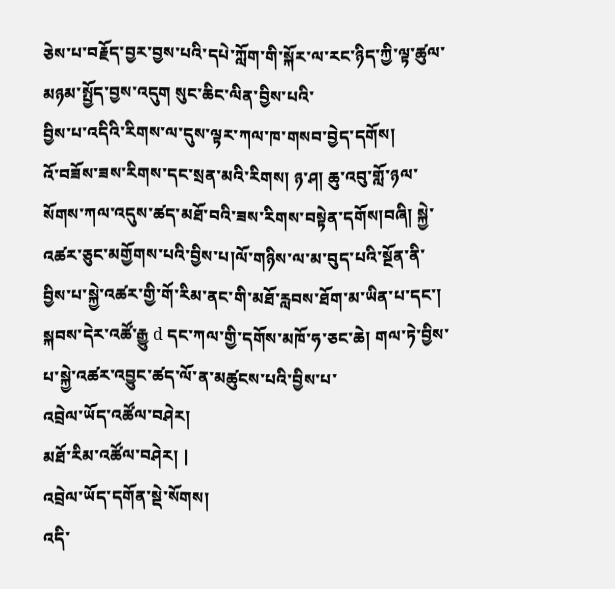ཅེས་པ་བརྗོད་བྱར་བྱས་པའི་དཔེ་ཀློག་གི་སྐོར་ལ་རང་ཉིད་ཀྱི་ལྟ་ཚུལ་མཉམ་སྤྱོད་བྱས་འདུག སུང་ཆིང་ལིན་བྱིས་པའི་
བྱིས་པ་འདིའི་རིགས་ལ་དུས་ལྟར་ཀལ་ཁ་གསབ་བྱེད་དགོས།
འོ་བཟོས་ཟས་རིགས་དང་སྲན་མའི་རིགས། ཉ་ཤ། ཆུ་འབུ་གློ་ཉལ་སོགས་ཀལ་འདུས་ཚད་མཐོ་བའི་ཟས་རིགས་བསྟེན་དགོས།བཞི། སྐྱེ་འཚར་ཅུང་མགྱོགས་པའི་བྱིས་པ།ལོ་གཉིས་ལ་མ་བུད་པའི་སྔོན་ནི་བྱིས་པ་སྐྱེ་འཚར་གྱི་གོ་རིམ་ནང་གི་མཐོ་རླབས་ཐོག་མ་ཡིན་པ་དང་། སྐབས་དེར་འཚོ་རྒྱུ d དང་ཀལ་གྱི་དགོས་མཁོ་ཧ་ཅང་ཆེ། གལ་ཏེ་བྱིས་པ་སྐྱེ་འཚར་འབྱུང་ཚད་ལོ་ན་མཚུངས་པའི་བྱིས་པ་
འབྲེལ་ཡོད་འཚོལ་བཤེར།
མཐོ་རིམ་འཚོལ་བཤེར། |
འབྲེལ་ཡོད་དགོན་སྡེ་སོགས།
འདི་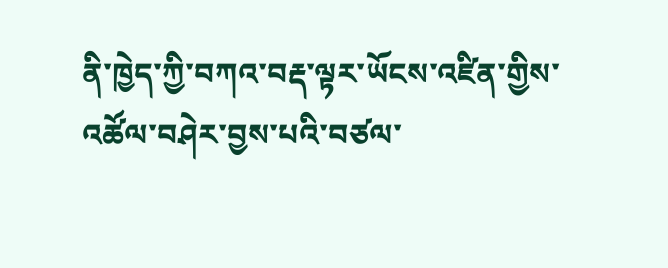ནི་ཁྱེད་ཀྱི་བཀའ་བརྡ་ལྟར་ཡོངས་འཛིན་གྱིས་འཚོལ་བཤེར་བྱས་པའི་བཙལ་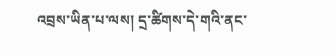འབྲས་ཡིན་པ་ལས། དྲ་ཚིགས་དེ་གའི་ནང་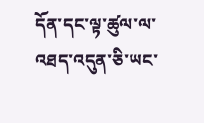དོན་དང་ལྟ་ཚུལ་ལ་འཐད་འདུན་ཅི་ཡང་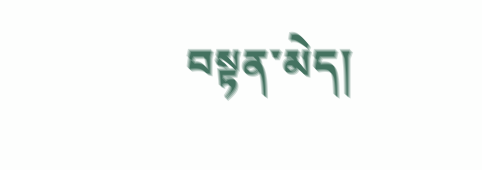བསྟན་མེད།